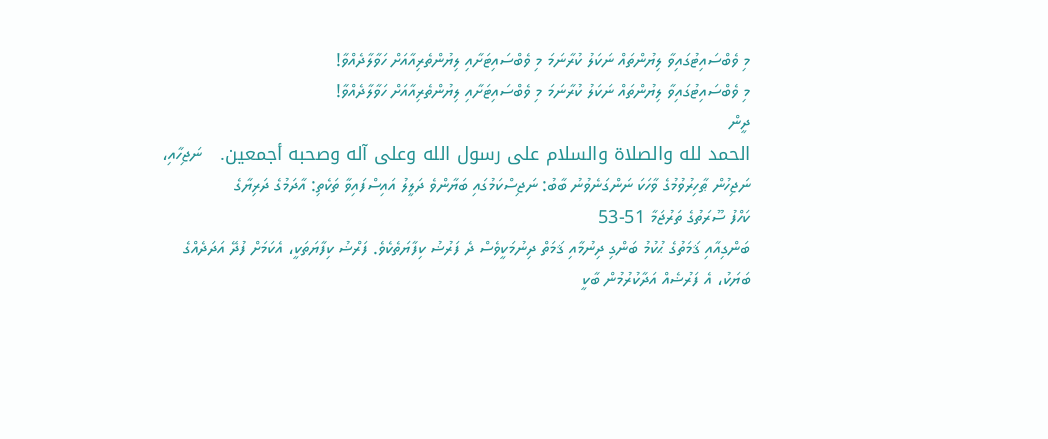މި ވެބްސައިޓުގައިވާ ލިޔުންތައް ނަކަލު ކުރާނަމަ މި ވެބްސައިޓަށާއި ލިޔުންތެރިއާއަށް ހަވާލާދެއްވާ!
މި ވެބްސައިޓުގައިވާ ލިޔުންތައް ނަކަލު ކުރާނަމަ މި ވެބްސައިޓަށާއި ލިޔުންތެރިއާއަށް ހަވާލާދެއްވާ!
ދީން
الحمد لله والصلاة والسلام على رسول الله وعلى آله وصحبه أجمعين.   ނަޖިހާއި، ނަޖިހުން ޠާހިރުވުމުގެ ވާހަކަ ނަންގަނެވުނު ބާބު: ނަޖިސްކަމުގައި ބަޔާންވެ ދަލީލު އައިސްފައިވާ ތަކެތި: އާދަމުގެ ދަރިޔާގެ
ކަހްފު ސޫރަތުގެ ތަރުޖަމާ 51-53
ބަންގިއާއި ޤަމަތުގެ ޙުކުމު ބަންގި ދިނުމާއި ޤަމަތް ދިނުމަކީވެސް ދެ ފަރުޟު ކިފާޔަތެކެވެ. ފަރްޟު ކިފާޔަތަކީ، އެކަމަށް ފުދޭ އަދަދެއްގެ ބަޔަކު، އެ ފަރުޟެއް އަދާކުރުމުން ބާކީ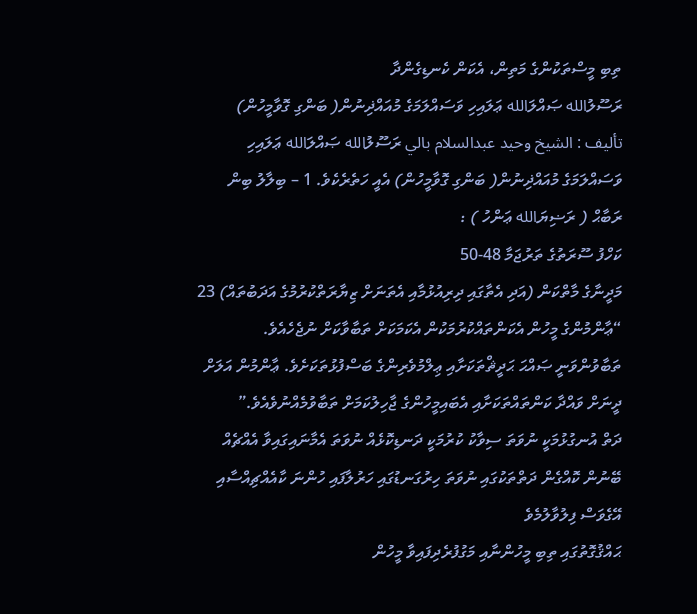ތިބި މީސްތަކުންގެ މަތިން، އެކަން ކެނޑިގެންދާ
ރަސޫލުالله ޞައްލަالله ޢަލައިހި ވަސައްލަމަގެ މުއައްޛިނުން( ބަންގި ގޮވާމީހުން)
تأليف : الشيخ وحيد عبدالسلام بالي ރަސޫލުالله ޞައްލަالله ޢަލައިހި ވަސައްލަމަގެ މުއައްޛިނުން( ބަންގި ގޮވާމީހުން) އެއީ ހަތެރެކެވެ. 1 – ބިލާލު ބިން ރަބާޙް ( ރަޟިޔަالله ޢަންހު ) :
ކަހްފު ސޫރަތުގެ ތަރުޖަމާ 48-50
މަދީނާގެ މާތްކަން (އަދި އެތާގައި ދިރިއުޅުމާއި އެތަނަށް ޒިޔާރަތްކުރުމުގެ އަދަބުތައް) 23
“ޢާންމުންގެ މީހުން އެކަންތައްކުރުމަކުން އެކަމަކަށް ތަބާވާކަށް ނުޖެހެއެވެ. ތަބާވުންވަނީ ޞައްޙަ ޙަދީޘްތަކަށާއި ޢިލްމުވެރިންގެ ބަސްފުޅުތަކަށެވެ. ޢާންމުން އަލަށް ދީނަށް ވައްދާ ކަންތައްތަކަށާއި އެބައިމީހުންގެ ޖާހިލުކަމަށް ތަބާވުމެއްނުވެއެވެ.”
ދަތް އުނގުޅުމަކީ ނުވަތަ ސިވާކު ކުރުމަކީ ދަނޑިކޮޅެއް ނުވަތަ އެމާނައިގައިވާ އެއްޗެއް ބޭނުން ކޮއްގެން ދަތްތަކުގައި ނުވަތަ ހިރުގަނޑުގައި ހަރުލާފައި ހުންނަ ކާއެއްޗިއްސާއި އޭގެވަސް ފިލުވާލުމެވެ
ޙައްޤުގޮތުގައި ތިބި މީހުންނާއި މަގުފުރެދިފައިވާ މީހުން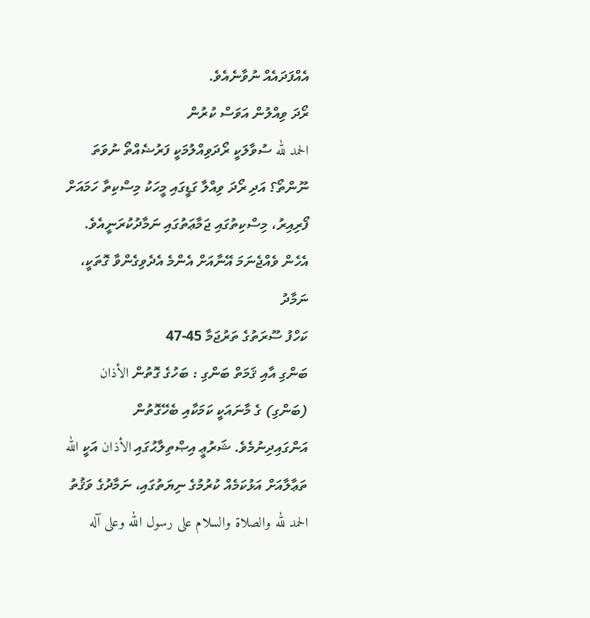އެއްފަދައެއް ނުވާނެއެވެ.
ރޯދަ ވިއްލުން އަވަސް ކުރުން
الحمد لله ސުވާލަކީ ރޯދަވިއްލުމަކީ ފަރުޟެއްތޯ ނުވަތަ ނޫންތޯ؟ އަދި ރޯދަ ވިއްލާ ގަޑީގައި މީހަކު މިސްކިތާ ހަމައަށް ފޯރިއިރު، މިސްކިތުގައި ޖަމާޢަތުގައި ނަމާދުކުރަނީއެވެ. އެހެން ވެއްޖެނަމަ އޭނާއަށް އެންމެ އެދެވިގެންވާ ގޮތަކީ، ނަމާދު
ކަހްފު ސޫރަތުގެ ތަރުޖަމާ 45-47
ބަންގި އާއި ޤަމަތް ބަންގި : ބަހުގެ ގޮތުން الأذان (ބަންގި) ގެ މާނައަކީ ކަމަކާއި ބެހޭގޮތުން އަންގައިދިނުމެވެ. ޝަރުޢީ އިޞްތިލާޙުގައި الأذان އަކީ الله ތަޢާލާއަށް އަޅުކަމެއް ކުރުމުގެ ނިޔަތުގައި، ނަމާދުގެ ވަޤުތު
الحمد لله والصلاة والسلام على رسول الله وعلى آله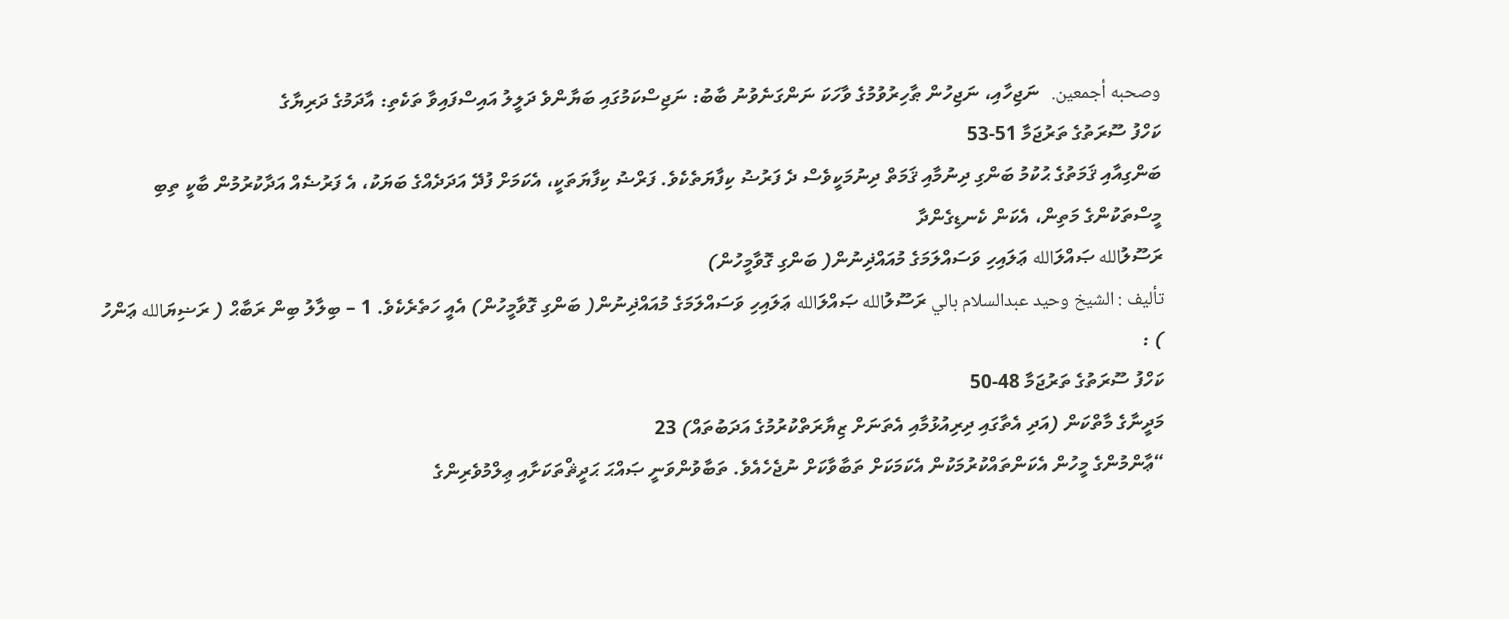وصحبه أجمعين.   ނަޖިހާއި، ނަޖިހުން ޠާހިރުވުމުގެ ވާހަކަ ނަންގަނެވުނު ބާބު: ނަޖިސްކަމުގައި ބަޔާންވެ ދަލީލު އައިސްފައިވާ ތަކެތި: އާދަމުގެ ދަރިޔާގެ
ކަހްފު ސޫރަތުގެ ތަރުޖަމާ 51-53
ބަންގިއާއި ޤަމަތުގެ ޙުކުމު ބަންގި ދިނުމާއި ޤަމަތް ދިނުމަކީވެސް ދެ ފަރުޟު ކިފާޔަތެކެވެ. ފަރްޟު ކިފާޔަތަކީ، އެކަމަށް ފުދޭ އަދަދެއްގެ ބަޔަކު، އެ ފަރުޟެއް އަދާކުރުމުން ބާކީ ތިބި މީސްތަކުންގެ މަތިން، އެކަން ކެނޑިގެންދާ
ރަސޫލުالله ޞައްލަالله ޢަލައިހި ވަސައްލަމަގެ މުއައްޛިނުން( ބަންގި ގޮވާމީހުން)
تأليف : الشيخ وحيد عبدالسلام بالي ރަސޫލުالله ޞައްލަالله ޢަލައިހި ވަސައްލަމަގެ މުއައްޛިނުން( ބަންގި ގޮވާމީހުން) އެއީ ހަތެރެކެވެ. 1 – ބިލާލު ބިން ރަބާޙް ( ރަޟިޔަالله ޢަންހު ) :
ކަހްފު ސޫރަތުގެ ތަރުޖަމާ 48-50
މަދީނާގެ މާތްކަން (އަދި އެތާގައި ދިރިއުޅުމާއި އެތަނަށް ޒިޔާރަތްކުރުމުގެ އަދަބުތައް) 23
“ޢާންމުންގެ މީހުން އެކަންތައްކުރުމަކުން އެކަމަކަށް ތަބާވާކަށް ނުޖެހެއެވެ. ތަބާވުންވަނީ ޞައްޙަ ޙަދީޘްތަކަށާއި ޢިލްމުވެރިންގެ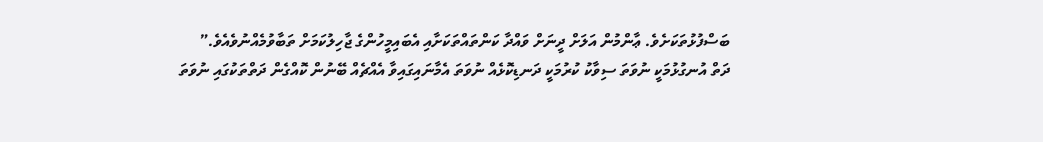ބަސްފުޅުތަކަށެވެ. ޢާންމުން އަލަށް ދީނަށް ވައްދާ ކަންތައްތަކަށާއި އެބައިމީހުންގެ ޖާހިލުކަމަށް ތަބާވުމެއްނުވެއެވެ.”
ދަތް އުނގުޅުމަކީ ނުވަތަ ސިވާކު ކުރުމަކީ ދަނޑިކޮޅެއް ނުވަތަ އެމާނައިގައިވާ އެއްޗެއް ބޭނުން ކޮއްގެން ދަތްތަކުގައި ނުވަތަ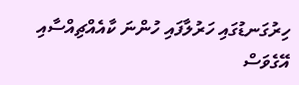ހިރުގަނޑުގައި ހަރުލާފައި ހުންނަ ކާއެއްޗިއްސާއި އޭގެވަސް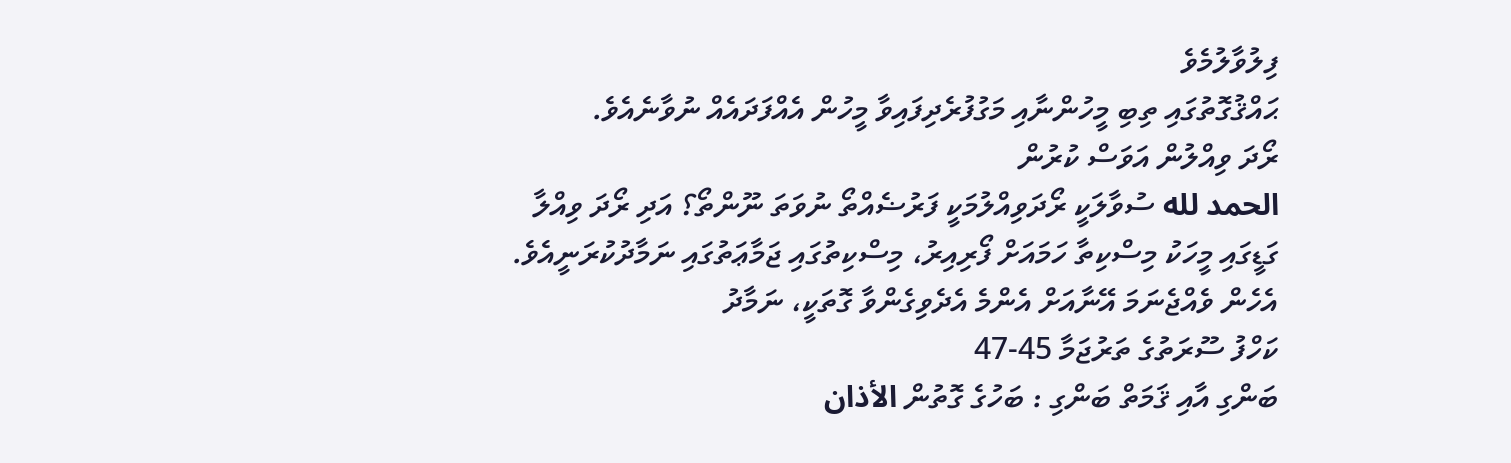ފިލުވާލުމެވެ
ޙައްޤުގޮތުގައި ތިބި މީހުންނާއި މަގުފުރެދިފައިވާ މީހުން އެއްފަދައެއް ނުވާނެއެވެ.
ރޯދަ ވިއްލުން އަވަސް ކުރުން
الحمد لله ސުވާލަކީ ރޯދަވިއްލުމަކީ ފަރުޟެއްތޯ ނުވަތަ ނޫންތޯ؟ އަދި ރޯދަ ވިއްލާ ގަޑީގައި މީހަކު މިސްކިތާ ހަމައަށް ފޯރިއިރު، މިސްކިތުގައި ޖަމާޢަތުގައި ނަމާދުކުރަނީއެވެ. އެހެން ވެއްޖެނަމަ އޭނާއަށް އެންމެ އެދެވިގެންވާ ގޮތަކީ، ނަމާދު
ކަހްފު ސޫރަތުގެ ތަރުޖަމާ 45-47
ބަންގި އާއި ޤަމަތް ބަންގި : ބަހުގެ ގޮތުން الأذان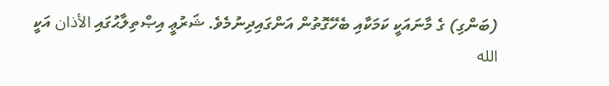(ބަންގި) ގެ މާނައަކީ ކަމަކާއި ބެހޭގޮތުން އަންގައިދިނުމެވެ. ޝަރުޢީ އިޞްތިލާޙުގައި الأذان އަކީ الله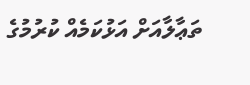ތަޢާލާއަށް އަޅުކަމެއް ކުރުމުގެ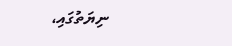ނިޔަތުގައި،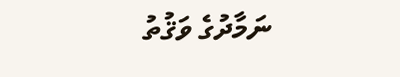ނަމާދުގެ ވަޤުތު